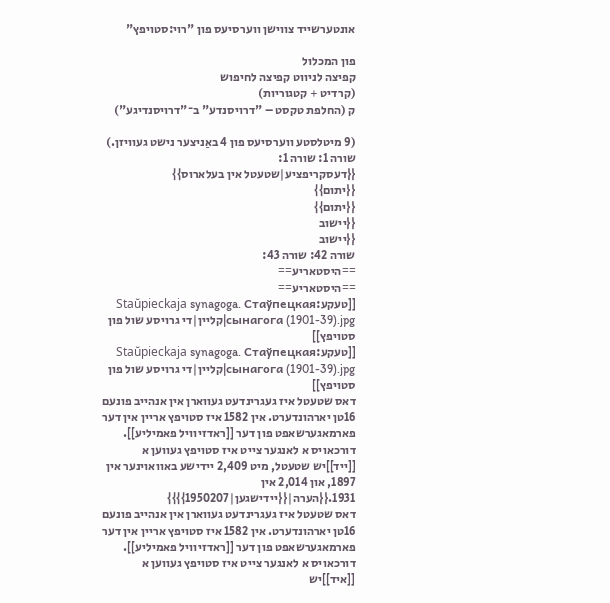אונטערשייד צווישן ווערסיעס פון "רוי:סטויפץ"

פון המכלול
קפיצה לניווט קפיצה לחיפוש
(קרדיט + קטגוריות)
ק (החלפת טקסט – "דרויסנדע" ב־"דרויסנדיגע")

(9 מיטלסטע ווערסיעס פון 4 באַניצער נישט געוויזן.)
שורה 1: שורה 1:
{{דעסקריפציע|שטעטל אין בעלארוס}}
{{יתום}}
{{יתום}}
{{יישוב
{{יישוב
שורה 42: שורה 43:
==היסטאריע==
==היסטאריע==
[[טעקע:Staŭpieckaja synagoga. Стаўпецкая сынагога (1901-39).jpg|קליין|די גרויסע שול פון סטויפץ]]
[[טעקע:Staŭpieckaja synagoga. Стаўпецкая сынагога (1901-39).jpg|קליין|די גרויסע שול פון סטויפץ]]
דאס שטעטל איז געגרינדעט געווארן אין אנהייב פונעם 16טן יארהונדערט. אין 1582 איז סטויפץ אריין אין דער פארמאגערשאפט פון דער [[ראדזיוויל פאמיליע]]. דורכאויס א לאנגער צייט איז סטויפץ געווען א [[ייד]]יש שטעטל, מיט 2,409 יידישע באוואוינער אין 1897, און 2,014 אין 1931.{{הערה|{{יידישגען|1950207}}}}
דאס שטעטל איז געגרינדעט געווארן אין אנהייב פונעם 16טן יארהונדערט. אין 1582 איז סטויפץ אריין אין דער פארמאגערשאפט פון דער [[ראדזיוויל פאמיליע]]. דורכאויס א לאנגער צייט איז סטויפץ געווען א [[איד]]יש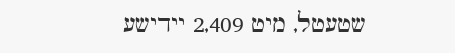שטעטל, מיט 2,409 יידישע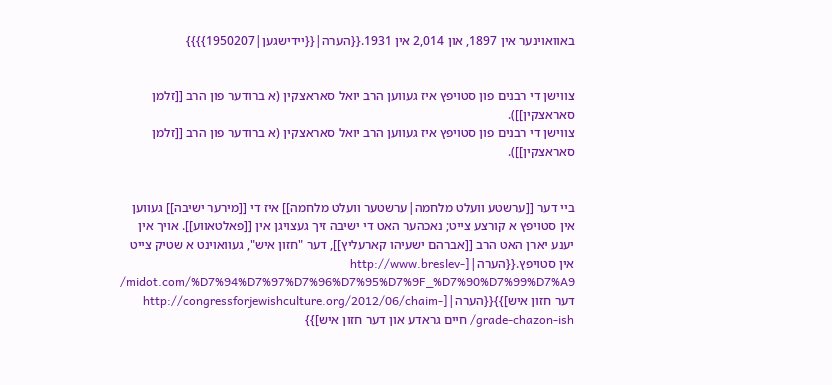באוואוינער אין 1897, און 2,014 אין 1931.{{הערה|{{יידישגען|1950207}}}}


צווישן די רבנים פון סטויפץ איז געווען הרב יואל סאראצקין (א ברודער פון הרב [[זלמן סאראצקין]]).
צווישן די רבנים פון סטויפץ איז געווען הרב יואל סאראצקין (א ברודער פון הרב [[זלמן סאראצקין]]).


ביי דער [[ערשטע וועלט מלחמה|ערשטער וועלט מלחמה]] איז די [[מירער ישיבה]] געווען אין סטויפץ א קורצע צייט; נאכהער האט די ישיבה זיך געצויגן אין [[פאלטאווע]]. אויך אין יענע יארן האט הרב [[אברהם ישעיהו קארעליץ]], דער "חזון איש", געוואוינט א שטיק צייט אין סטויפץ.{{הערה|[http://www.breslev-midot.com/%D7%94%D7%97%D7%96%D7%95%D7%9F_%D7%90%D7%99%D7%A9/ דער חזון איש]}}{{הערה|[http://congressforjewishculture.org/2012/06/chaim-grade-chazon-ish/ חיים גראדע און דער חזון איש]}}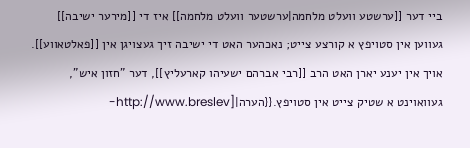ביי דער [[ערשטע וועלט מלחמה|ערשטער וועלט מלחמה]] איז די [[מירער ישיבה]] געווען אין סטויפץ א קורצע צייט; נאכהער האט די ישיבה זיך געצויגן אין [[פאלטאווע]]. אויך אין יענע יארן האט הרב [[רבי אברהם ישעיהו קארעליץ]], דער "חזון איש", געוואוינט א שטיק צייט אין סטויפץ.{{הערה|[http://www.breslev-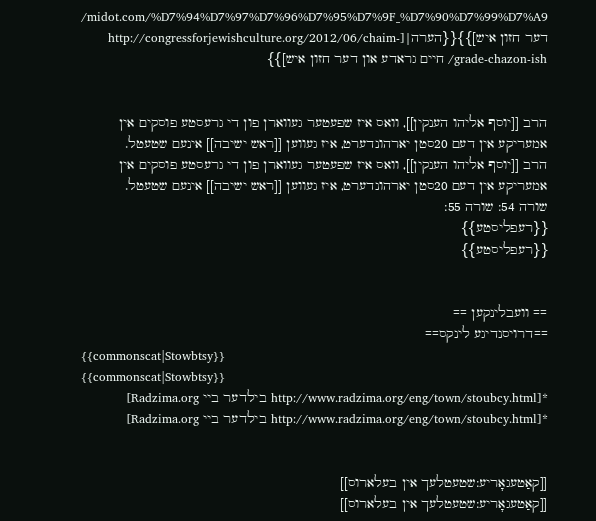midot.com/%D7%94%D7%97%D7%96%D7%95%D7%9F_%D7%90%D7%99%D7%A9/ דער חזון איש]}}{{הערה|[http://congressforjewishculture.org/2012/06/chaim-grade-chazon-ish/ חיים גראדע און דער חזון איש]}}


הרב [[יוסף אליהו הענקין]], וואס איז שפעטער געווארן פון די גרעסטע פוסקים אין אמעריקע אין דעם 20סטן יארהונדערט, איז געווען [[ראש ישיבה]] אינעם שטעטל.
הרב [[יוסף אליהו הענקין]], וואס איז שפעטער געווארן פון די גרעסטע פוסקים אין אמעריקע אין דעם 20סטן יארהונדערט, איז געווען [[ראש ישיבה]] אינעם שטעטל.
שורה 54: שורה 55:
{{רעפליסטע}}
{{רעפליסטע}}


== וועבלינקען ==
==דרויסנדיגע לינקס==
{{commonscat|Stowbtsy}}
{{commonscat|Stowbtsy}}
*[http://www.radzima.org/eng/town/stoubcy.html בילדער ביי Radzima.org]
*[http://www.radzima.org/eng/town/stoubcy.html בילדער ביי Radzima.org]


[[קאַטעגאָריע:שטעטלעך אין בעלארוס]]
[[קאַטעגאָריע:שטעטלעך אין בעלארוס]]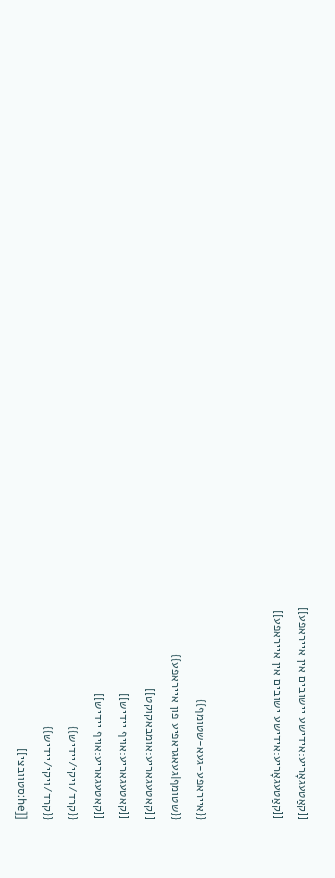[[קאַטעגאָריע:אידישע יישובים אין אייראפע]]
[[קאַטעגאָריע:אידישע ישובים אין אייראפע]]


{{אייראפע-געא-שטומף}}
{{שטומף|געאגראפיע פון אייראפע}}
[[קאטעגאריע:אומבאקוקט]]
[[קאטעגאריע:אויף יידיש]]
[[קאטעגאריע:אויף יידיש]]
{{קרד/ויקי/יידיש}}
{{קרד/ויקי/יידיש}}
[[he:סטוובצי]]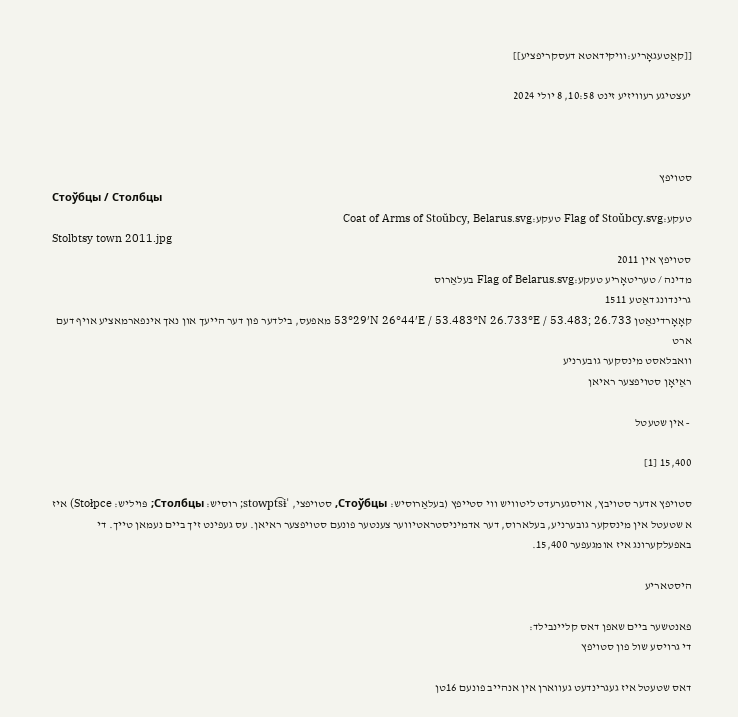[[קאַטעגאָריע:וויקידאטא דעסקריפציע]]

יעצטיגע רעוויזיע זינט 10:58, 8 יולי 2024



סטויפץ
Стоўбцы / Столбцы
טעקע:Flag of Stoǔbcy.svg טעקע:Coat of Arms of Stoŭbcy, Belarus.svg
Stolbtsy town 2011.jpg
סטויפץ אין 2011
מדינה / טעריטאָריע טעקע:Flag of Belarus.svg בעלאַרוס
גרינדונג דאַטע 1511
קאָאָרדינאַטן 53°29′N 26°44′E / 53.483°N 26.733°E / 53.483; 26.733 מאפעס, בילדער פון דער הייעך און נאך אינפארמאציע אויף דעם ארט
וואבלאסט מינסקער גובערניע
ראַיאָן סטויפצער ראיאן

 ‑ אין שטעטל

15,400 [1]

סטויפץ אדער סטויבץ, אויסגערעדט ליטוויש ווי סטייפץ (בעלאַרוסיש: Стоўбцы, סטויפצי, ˈstowpt͡sɨ; רוסיש: Столбцы; פּויליש: Stołpce) איז א שטעטל אין מינסקער גובערניע, בעלארוס, דער אדמיניסטראטיווער צענטער פונעם סטויפצער ראיאן. עס געפינט זיך ביים נעמאן טייך. די באפעלקערונג איז אומגעפער 15,400.

היסטאריע

פאנטשער ביים שאפן דאס קליינבילד:
די גרויסע שול פון סטויפץ

דאס שטעטל איז געגרינדעט געווארן אין אנהייב פונעם 16טן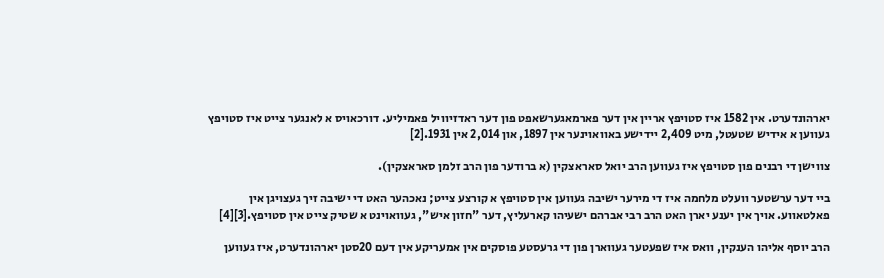יארהונדערט. אין 1582 איז סטויפץ אריין אין דער פארמאגערשאפט פון דער ראדזיוויל פאמיליע. דורכאויס א לאנגער צייט איז סטויפץ געווען א אידיש שטעטל, מיט 2,409 יידישע באוואוינער אין 1897, און 2,014 אין 1931.[2]

צווישן די רבנים פון סטויפץ איז געווען הרב יואל סאראצקין (א ברודער פון הרב זלמן סאראצקין).

ביי דער ערשטער וועלט מלחמה איז די מירער ישיבה געווען אין סטויפץ א קורצע צייט; נאכהער האט די ישיבה זיך געצויגן אין פאלטאווע. אויך אין יענע יארן האט הרב רבי אברהם ישעיהו קארעליץ, דער "חזון איש", געוואוינט א שטיק צייט אין סטויפץ.[3][4]

הרב יוסף אליהו הענקין, וואס איז שפעטער געווארן פון די גרעסטע פוסקים אין אמעריקע אין דעם 20סטן יארהונדערט, איז געווען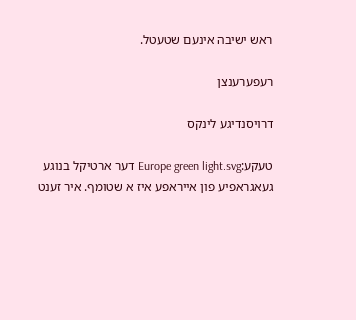ראש ישיבה אינעם שטעטל.

רעפערענצן

דרויסנדיגע לינקס

טעקע:Europe green light.svg דער ארטיקל בנוגע געאגראפיע פון אייראפע איז א שטומף. איר זענט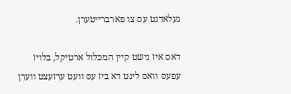געלאדנט עס צו פארברייטערן.

דאס איז נישט קיין המכלול ארטיקל, בלויז עפעס וואס ליגט דא ביז עס וועט ערזעצט ווערן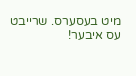מיט בעסערס. שרייבט עס איבער!